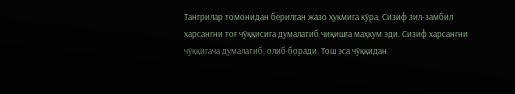Тангрилар томонидан берилган жазо ҳукмига кўра, Сизиф зил-замбил харсангни тоғ чўққисига думалатиб чиқишга маҳкум эди. Сизиф харсангни чўққигача думалатиб, олиб боради. Тош эса чўққидан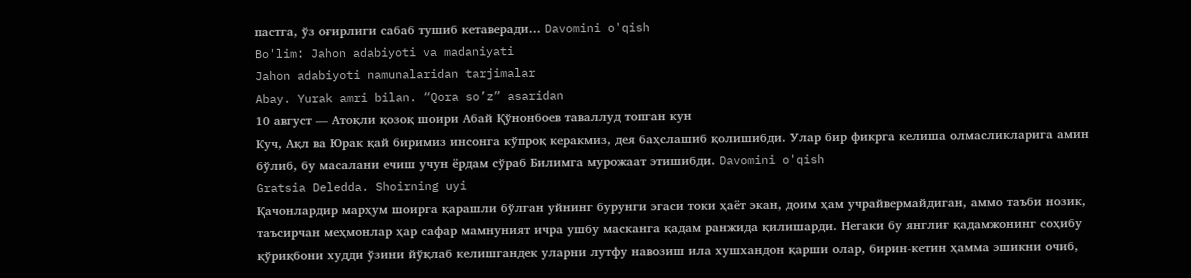пастга, ўз оғирлиги сабаб тушиб кетаверади… Davomini o'qish
Bo'lim: Jahon adabiyoti va madaniyati
Jahon adabiyoti namunalaridan tarjimalar
Abay. Yurak amri bilan. “Qora so’z” asaridan
10 август — Атоқли қозоқ шоири Абай Қўнонбоев таваллуд топган кун
Куч, Ақл ва Юрак қай биримиз инсонга кўпроқ керакмиз, дея баҳслашиб қолишибди. Улар бир фикрга келиша олмасликларига амин бўлиб, бу масалани ечиш учун ёрдам сўраб Билимга мурожаат этишибди. Davomini o'qish
Gratsia Deledda. Shoirning uyi
Қачонлардир марҳум шоирга қарашли бўлган уйнинг бурунги эгаси токи ҳаёт экан, доим ҳам учрайвермайдиган, аммо таъби нозик, таъсирчан меҳмонлар ҳар сафар мамнуният ичра ушбу масканга қадам ранжида қилишарди. Негаки бу янглиғ қадамжонинг соҳибу қўриқбони худди ўзини йўқлаб келишгандек уларни лутфу навозиш ила хушхандон қарши олар, бирин-кетин ҳамма эшикни очиб,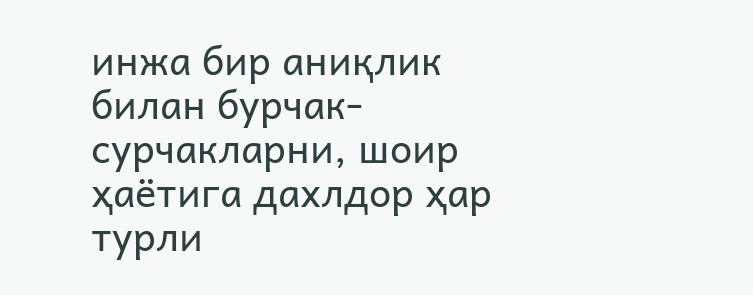инжа бир аниқлик билан бурчак-сурчакларни, шоир ҳаётига дахлдор ҳар турли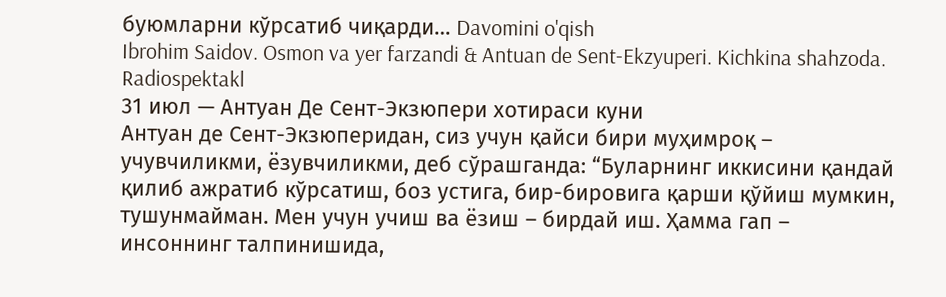буюмларни кўрсатиб чиқарди… Davomini o'qish
Ibrohim Saidov. Osmon va yer farzandi & Antuan de Sent-Ekzyuperi. Kichkina shahzoda. Radiospektakl
31 июл — Антуан Де Сент-Экзюпери хотираси куни
Антуан де Сент-Экзюперидан, сиз учун қайси бири муҳимроқ – учувчиликми, ёзувчиликми, деб сўрашганда: “Буларнинг иккисини қандай қилиб ажратиб кўрсатиш, боз устига, бир-бировига қарши қўйиш мумкин, тушунмайман. Мен учун учиш ва ёзиш – бирдай иш. Ҳамма гап – инсоннинг талпинишида,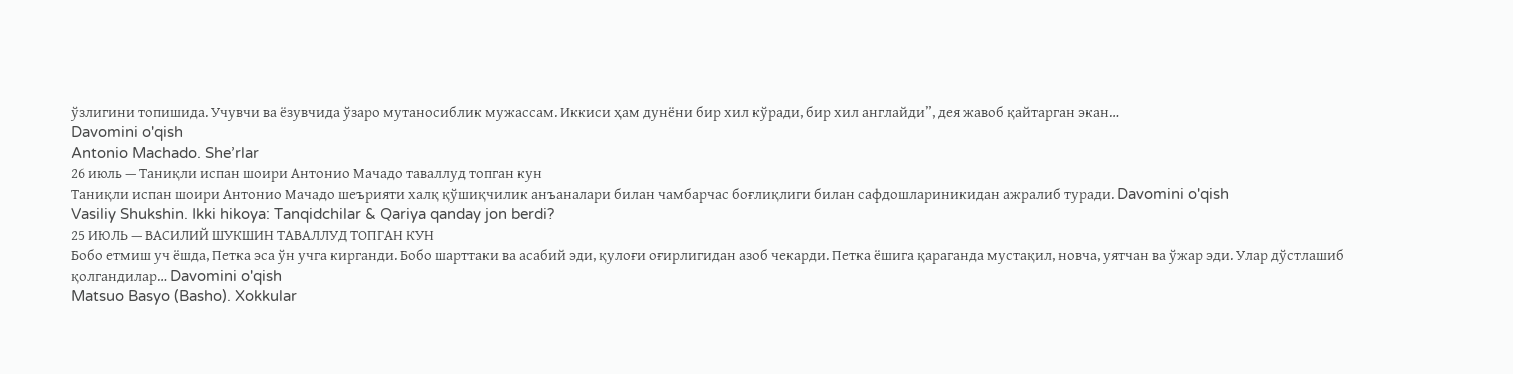ўзлигини топишида. Учувчи ва ёзувчида ўзаро мутаносиблик мужассам. Иккиси ҳам дунёни бир хил кўради, бир хил англайди”, дея жавоб қайтарган экан…
Davomini o'qish
Antonio Machado. She’rlar
26 июль — Таниқли испан шоири Антонио Мачадо таваллуд топган кун
Таниқли испан шоири Антонио Мачадо шеърияти халқ қўшиқчилик анъаналари билан чамбарчас боғлиқлиги билан сафдошлариникидан ажралиб туради. Davomini o'qish
Vasiliy Shukshin. Ikki hikoya: Tanqidchilar & Qariya qanday jon berdi?
25 ИЮЛЬ — ВАСИЛИЙ ШУКШИН ТАВАЛЛУД ТОПГАН КУН
Бобо етмиш уч ёшда, Петка эса ўн учга кирганди. Бобо шарттаки ва асабий эди, қулоғи оғирлигидан азоб чекарди. Петка ёшига қараганда мустақил, новча, уятчан ва ўжар эди. Улар дўстлашиб қолгандилар… Davomini o'qish
Matsuo Basyo (Basho). Xokkular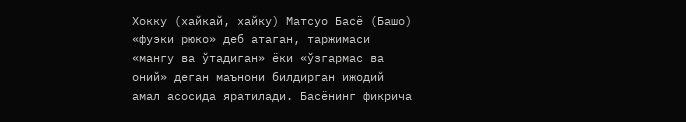Хокку (хайкай, хайку) Матсуо Басё (Башо) «фуэки рюко» деб атаган, таржимаси «мангу ва ўтадиган» ёки «ўзгармас ва оний» деган маънони билдирган ижодий амал асосида яратилади. Басёнинг фикрича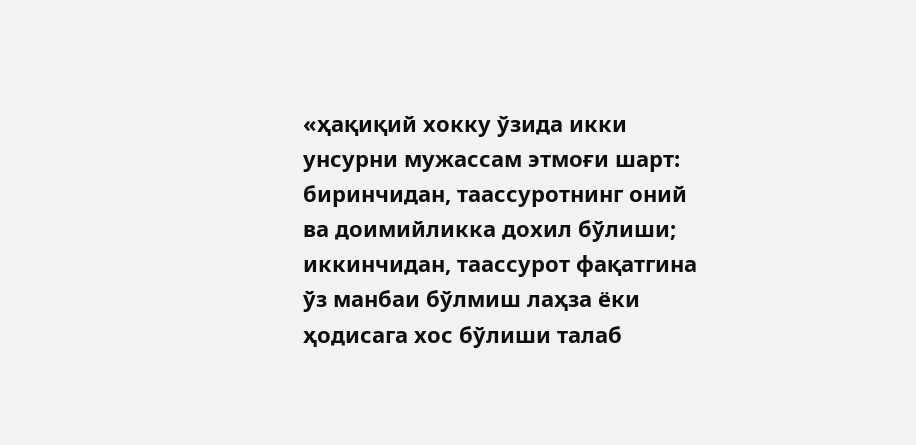«ҳақиқий хокку ўзида икки унсурни мужассам этмоғи шарт: биринчидан, таассуротнинг оний ва доимийликка дохил бўлиши; иккинчидан, таассурот фақатгина ўз манбаи бўлмиш лаҳза ёки ҳодисага хос бўлиши талаб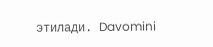этилади. Davomini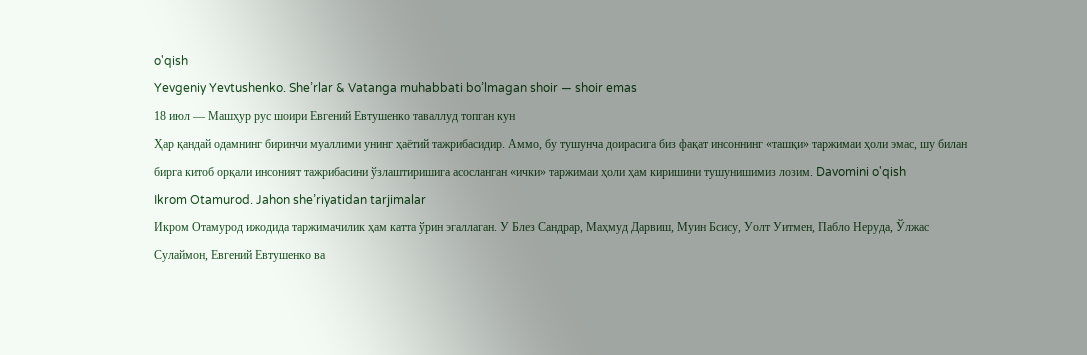o'qish
Yevgeniy Yevtushenko. She’rlar & Vatanga muhabbati bo’lmagan shoir — shoir emas
18 июл — Машҳур рус шоири Евгений Евтушенко таваллуд топган кун
Ҳар қандай одамнинг биринчи муаллими унинг ҳаётий тажрибасидир. Аммо, бу тушунча доирасига биз фақат инсоннинг «ташқи» таржимаи ҳоли эмас, шу билан бирга китоб орқали инсоният тажрибасини ўзлаштиришига асосланган «ички» таржимаи ҳоли ҳам киришини тушунишимиз лозим. Davomini o'qish
Ikrom Otamurod. Jahon she’riyatidan tarjimalar
Икром Отамурод ижодида таржимачилик ҳам катта ўрин эгаллаган. У Блез Сандрар, Маҳмуд Дарвиш, Муин Бсису, Уолт Уитмен, Пабло Неруда, Ўлжас Сулаймон, Евгений Евтушенко ва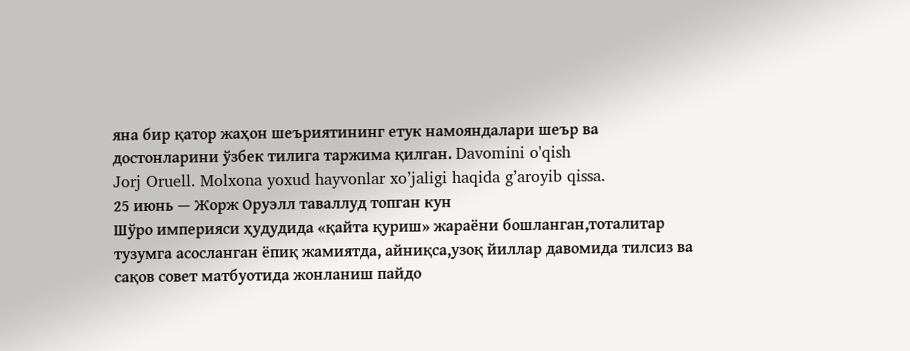яна бир қатор жаҳон шеъриятининг етук намояндалари шеър ва достонларини ўзбек тилига таржима қилган. Davomini o'qish
Jorj Oruell. Molxona yoxud hayvonlar xo’jaligi haqida g’aroyib qissa.
25 июнь — Жорж Оруэлл таваллуд топган кун
Шўро империяси ҳудудида «қайта қуриш» жараёни бошланган,тоталитар тузумга асосланган ёпиқ жамиятда, айниқса,узоқ йиллар давомида тилсиз ва сақов совет матбуотида жонланиш пайдо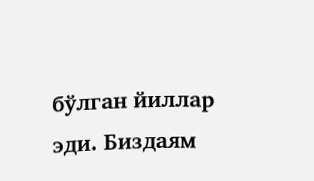бўлган йиллар эди. Биздаям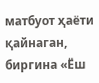матбуот ҳаёти қайнаган, биргина «Ёш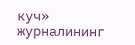куч» журналининг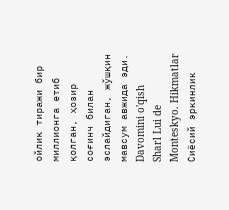ойлик тиражи бир миллионга етиб қолган, ҳозир соғинч билан эслайдиган, жўшқин мавсум авжида эди. Davomini o'qish
Sharl Lui de Monteskyo. Hikmatlar
Сиёсий эркинлик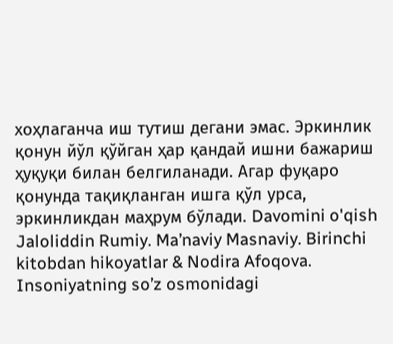хоҳлаганча иш тутиш дегани эмас. Эркинлик қонун йўл қўйган ҳар қандай ишни бажариш ҳуқуқи билан белгиланади. Агар фуқаро қонунда тақиқланган ишга қўл урса, эркинликдан маҳрум бўлади. Davomini o'qish
Jaloliddin Rumiy. Ma’naviy Masnaviy. Birinchi kitobdan hikoyatlar & Nodira Afoqova. Insoniyatning so’z osmonidagi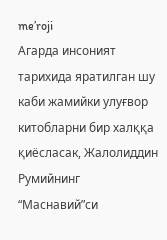me’roji
Агарда инсоният тарихида яратилган шу каби жамийки улуғвор китобларни бир халққа қиёсласак, Жалолиддин Румийнинг “Маснавий”си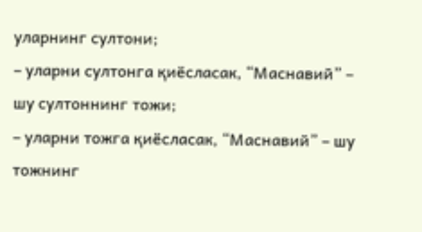уларнинг султони;
– уларни султонга қиёсласак, “Маснавий” – шу султоннинг тожи;
– уларни тожга қиёсласак, “Маснавий” – шу тожнинг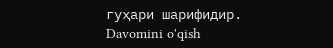гуҳари шарифидир. Davomini o'qish